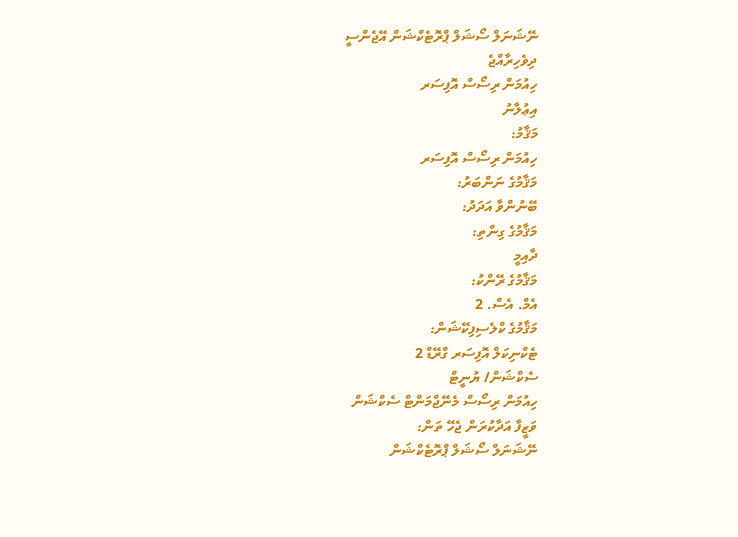ނޭޝަނަލް ސޯޝަލް ޕްރޮޓެކްޝަން އޭޖެންސީ
ދިވެހިރާއްޖެ
ހިއުމަން ރިސޯސް އޮފިސަރ
އިޢުލާނު
މަޤާމު:
ހިއުމަން ރިސޯސް އޮފިސަރ
މަޤާމުގެ ނަންބަރު:
ބޭނުންވާ އަދަދު:
މަޤާމުގެ ގިންތި:
ދާއިމީ
މަޤާމުގެ ރޭންކު:
އެމް. އެސް. 2
މަޤާމުގެ ކްލެސިފިކޭޝަން:
ޓެކްނިކަލް އޮފިސަރ ގްރޭޑް 2
ސެކްޝަން/ ޔުނީޓް
ހިއުމަން ރިސޯސް މެނޭޖްމަންޓް ސެކްޝަން
ވަޒީފާ އަދާކުރަން ޖެހޭ ތަން:
ނޭޝަނަލް ސޯޝަލް ޕްރޮޓެކްޝަން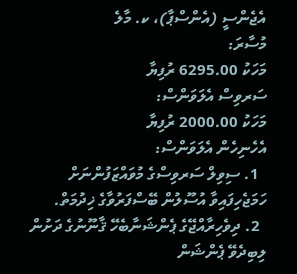އެޖެންސީ (އެންސްޕާ)، ކ. މާލެ
މުސާރަ:
މަހަކު 6295.00 ރުފިޔާ
ސަރވިސް އެލަވަންސް:
މަހަކު 2000.00 ރުފިޔާ
އެހެނިހެން އެލަވަންސް:
  1. ސިވިލް ސަރވިސްގެ މުވައްޒަފުންނަށް ހަމަޖެހިފައިވާ އުސޫލުން ބޭސްފަރުވާގެ ޚިދުމަތް.
  2. ދިވެހިރާއްޖޭގެ ޕެންޝަނާބެހޭ ޤާނޫނުގެ ދަށުން ލިބިދެވޭ ޕެންޝަން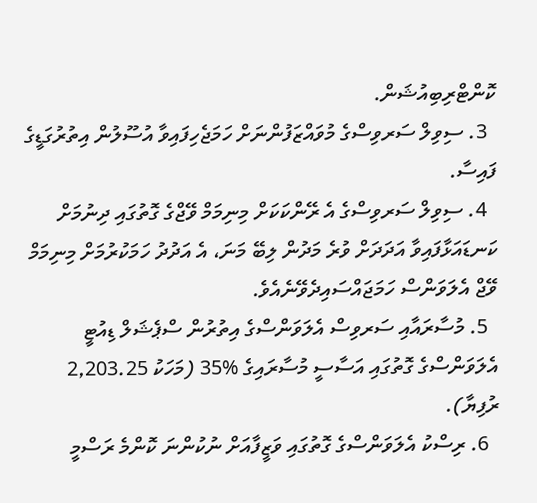ކޮންޓްރިބިއުޝަން.
  3. ސިވިލް ސަރވިސްގެ މުވައްޒަފުންނަށް ހަމަޖެހިފައިވާ އުސޫލުން އިތުރުގަޑީގެ ފައިސާ.
  4. ސިވިލް ސަރވިސްގެ އެ ރޭންކަކަށް މިނިމަމް ވޭޖްގެ ގޮތުގައި ދިނުމަށް ކަނޑައަޅާފައިވާ އަދަދަށް ވުރެ މަދުން ލިބޭ މަނަ، އެ އަދުދު ހަމަކުރުމަށް މިނިމަމް ވޭޖް އެލަވަންސް ހަމަޖައްސައިދެވޭނެއެވެ.
  5. މުސާރައާއި ސަރވިސް އެލަވަންސްގެ އިތުރުން ސްޕެޝަލް ޑިއުޓީ އެލަވަންސްގެ ގޮތުގައި އަސާސީ މުސާރައިގެ %35 (މަހަކު 2,203.25 ރުފިޔާ).
  6. ރިސްކު އެލަވަންސްގެ ގޮތުގައި ވަޒީފާއަށް ނުކުންނަ ކޮންމެ ރަސްމީ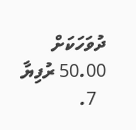ދުވަހަކަށް 50.00 ރުފިޔާ
  7.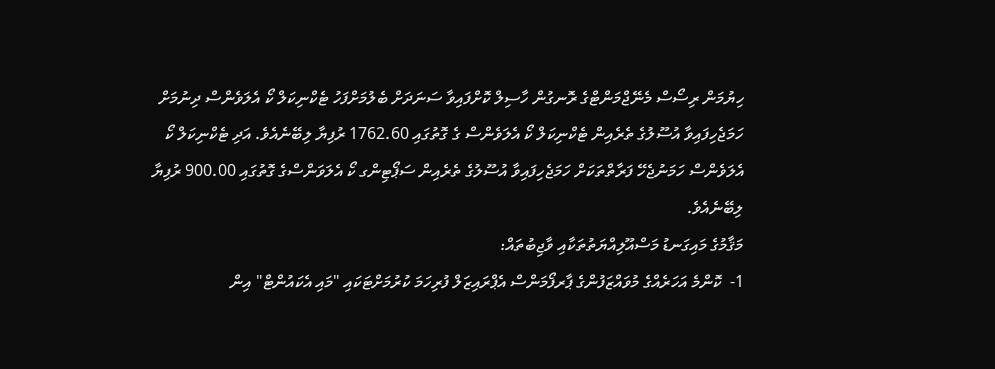ހިޔުމަން ރިސޯސް މެނޭޖްމަންޓްގެ ރޮނގުން ހާސިލް ކޮށްފައިވާ ސަނަދަށް ބެލުމަށްފަހު ޓެކްނިކަލް ކޯ އެލަވެންސް ދިނުމަށް ހަމަޖެހިފައިވާ އުސޫލުގެ ތެރެއިން ޓެކްނިކަލް ކޯ އެލަވެންސް ގެ ގޮތުގައި 1762.60 ރުފިޔާ ލިބޭނެއެވެ. އަދި ޓެކްނިކަލް ކޯ އެލަވެންސް ހަމަނުޖެހޭ ފަރާތްތަކަށް ހަމަޖެހިފައިވާ އުސޫލުގެ ތެރެއިން ސަޕޯޓިންގ ކޯ އެލަވަންސްގެ ގޮތުގައި 900.00 ރުފިޔާ ލިބޭނެއެވެ.
މަޤާމުގެ މައިގަނޑު މަސްއޫލިއްޔަތުތަކާއި ވާޖިބުތައް:
1-  ކޮންމެ އަހަރެއްގެ މުވައްޒަފުންގެ ޕާރފޯމަންސް އެޕްރައިޒަލް ފުރިހަމަ ކުރުމަށްޓަކައި "މައި އެކައުންޓް" އިން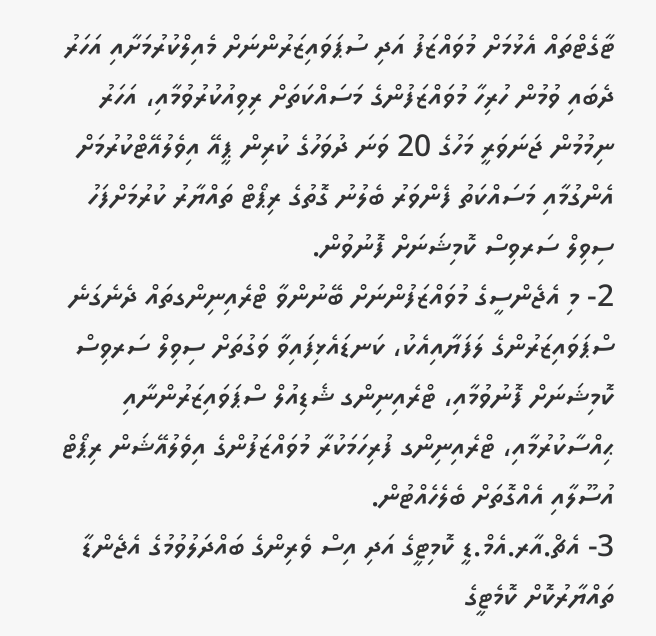ޓާގެޓްތައް އެޅުމަށް މުވައްޒަފު އަދި ސުޕަވައިޒަރުންނަށް މެއިލްކުރުމަށާއި އަހަރު ދެބައި ވުމުން ހުރިހާ މުވައްޒަފުންގެ މަސައްކަތަށް ރިވިއުކުރުވުމާއި، އަހަރު ނިމުމުން ޖަނަވަރީ މަހުގެ 20 ވަނަ ދުވަހުގެ ކުރިން ޕީއޭ އިވެލުއޭޓްކުރުމަށް އެންގުމާއި މަސައްކަތު ފެންވަރު ބެލުނު ގޮތުގެ ރިޕޯޓް ތައްޔާރު ކުރުމަށްފަހު ސިވިލް ސަރވިސް ކޮމިޝަނަށް ފޮނުވުން.
2- މި އެޖެންސީގެ މުވައްޒަފުންނަށް ބޭނުންވާ ޓްރެއިނިންގތައް ދެނެގަނެ ސްޕަވައިޒަރުންގެ ލަފަޔާއިއެކު، ކަނޑައެޅިފައިވާ ވަގުތަށް ސިވިލް ސަރވިސް ކޮމިޝަނަށް ފޮނުވުމާއި، ޓްރެއިނިންގ ޝެޑިއުލް ސްޕަވައިޒަރުންނާއި ޙިއްސާކުރުމާއި، ޓްރެއިނިންގ ފުރިހަމަކުރާ މުވައްޒަފުންގެ އިވެލުއޭޝަން ރިޕޯޓް އުސޫލާއި އެއްގޮތަށް ބެލެހެއްޓުން.
3- އެޗް.އާރ.އެމް.ޑީ ކޮމިޓީގެ އަދި އިސް ވެރިންގެ ބައްދަލުވުމުގެ އެޖެންޑާ ތައްޔާރުކޮށް ކޮމެޓީގެ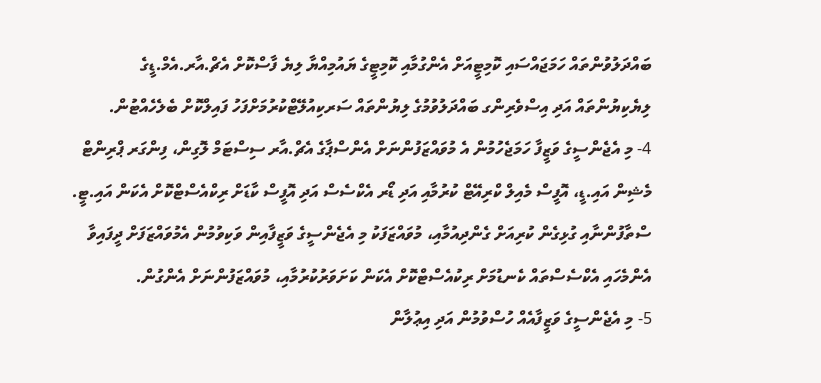ބައްދަލުވުންތައް ހަމަޖައްސައި ކޮމިޓީއަށް އެންގުމާއި ކޮމިޓީގެ ޔައުމިއްޔާ ލިޔެ ފާސްކޮށް އެޗް.އާރ.އެމް.ޑީގެ ލިޔެކިޔުންތައް އަދި އިސްވެރިންގ ބައްދަލުވުމުގެ ލިޔުންތައް ސަރކިއުލޭޓްކުރުމަށްފަހު ފައިލްކޮށް ބެލެހެއްޓުން.
4- މި އެޖެންސީގެ ވަޒީފާ ހަމަޖެހުމުން އެ މުވައްޒަފުންނަށް އެންސްޕާގެ އެޗް.އާރ ސިސްޓަމް ލޮގިން، ފިންގަރ ޕްރިންޓް މެޝިން އައި.ޑީ، އޮފީސް މެއިލް ކްރިއޭޓް ކުރުމާއި އަދި ޑޯރ އެކްސެސް އަދި އޮފީސް ކާޑަށް ރިކްއެސްޓްކޮށް އެކަން އައި.ޓީ. ސްތާފުންނާއި ގުޅިގެން ކުރިއަށް ގެންދިއުމާއި، މުވައްޒަފަކު މި އެޖެންސީގެ ވަޒީފާއިން ވަކިވުމުން އެމުވައްޒަފަށް ދީފައިވާ އެންމެހައި އެކްސެސްތައް ކެނޑުމަށް ރިކުއެސްޓްކޮށް އެކަން ކަށަވަރުކުރުމާއި، މުވައްޒަފުންނަށް އެންގުން.
5- މި އެޖެންސީގެ ވަޒީފާއެއް ހުސްވުމުން އަދި އިޢުލާން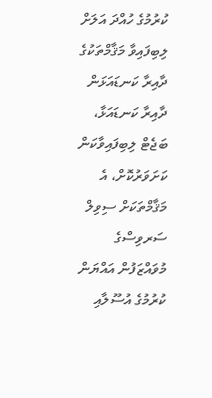ކުރުމުގެ ހުއްދަ އަލަށް ލިބިފައިވާ މަޤާމްތަކުގެ ދާއިރާ ކަނޑައަޅަން ދާއިރާ ކަނޑައަޅާ، ބަޖެޓް ލިބިފައިވާކަން ކަށަވަރުކޮށް، އެ މަޤާމްތަކަށް ސިވިލް ސަރވިސްގެ މުވައްޒަފުން އައްޔަން ކުރުމުގެ އުސޫލާއި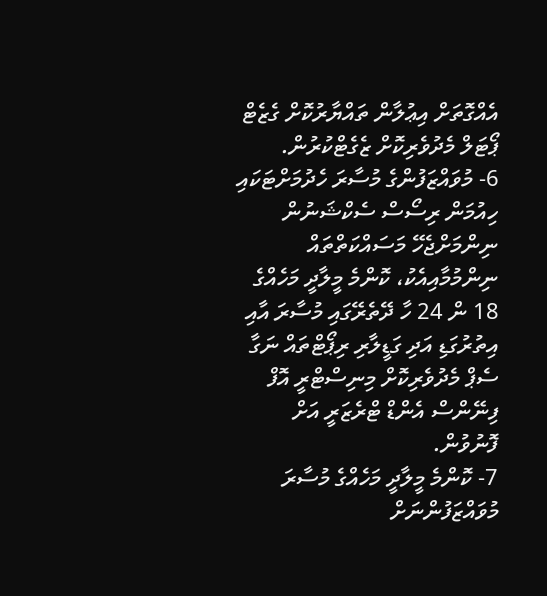އެއްގޮތަށް އިޢުލާން ތައްޔާރުކޮށް ގެޒެޓް ޕޯޓަލް މެދުވެރިކޮށް ޒެގެޓްކުރުން.
6- މުވައްޒަފުންގެ މުސާރަ ހެދުމަށްޓަކައި ހިއުމަން ރިސޯސް ސެކްޝަނުން ނިންމަށްޖެހޭ މަސައްކަތްތައް ނިންމުމާއިއެކު، ކޮންމެ މީލާދީ މަހެއްގެ 18 ން 24 ހާ ދޭތެރޭގައި މުސާރަ އާއި އިތުރުގަޑި އަދި ގަޑީލާރި ރިޕޯޓްތައް ނަގާ ސެޕް މެދުވެރިކޮށް މިނިސްޓްރީ އޮފް ފިނޭންސް އެންޑް ޓްރެޒަރީ އަށް ފޮނުވުން.
7- ކޮންމެ މީލާދީ މަހެއްގެ މުސާރަ މުވައްޒަފުންނަށް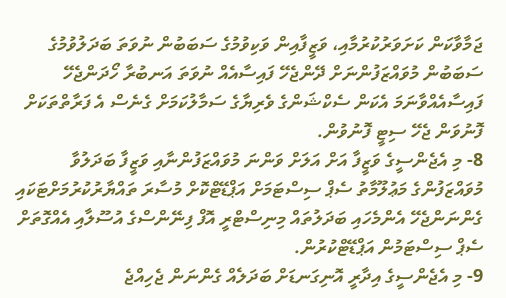ޖަމާވާކަން ކަށަވަރުކުރުމާއި، ވަޒީފާއިން ވަކިވުމުގެ ސަބަބުން ނުވަތަ ބަދަލުވުމުގެ ސަބަބުން މުވައްޒަފުންނަށް ދޭންޖެހޭ ފައިސާއެއް ނުވަތަ އަނބުރާ ހޯދަންޖެހޭ ފައިސާއެއްވާނަމަ އެކަން ސެކްޝަންގެ ވެރިޔާގެ ސަމާލުކަމަށް ގެނެސް އެ ފަރާތްތަކަށް ފޮނުވަން ޖެހޭ ސިޓީ ފޮނުވުން.
8- މި އެޖެންސީގެ ވަޒީފާ އަށް އަލަށް ވަންނަ މުވައްޒަފުންނާއި ވަޒީފާ ބަދަލުވާ މުވައްޒަފުންގެ މަޢުލޫމާތު ސެޕް ސިސްޓަމަށް އަޕްޑޭޓްކޮށް މުސާރަ ތައްޔާރުކުރުމަށްޓަކައި ގެންނަންޖެހޭ އެންމެހައި ބަދަލުތައް މިނިސްޓްރީ އޮފް ފިނޭންސްގެ އުސޫލާއި އެއްގޮތަށް ސެޕް ސިސްޓަމުން އަޕްޑޭޓްކުރުން.
9- މި އެޖެންސީގެ އިދާރީ އޮނިގަނޑަށް ބަދަލެއް ގެންނަން ޖެހިއްޖެ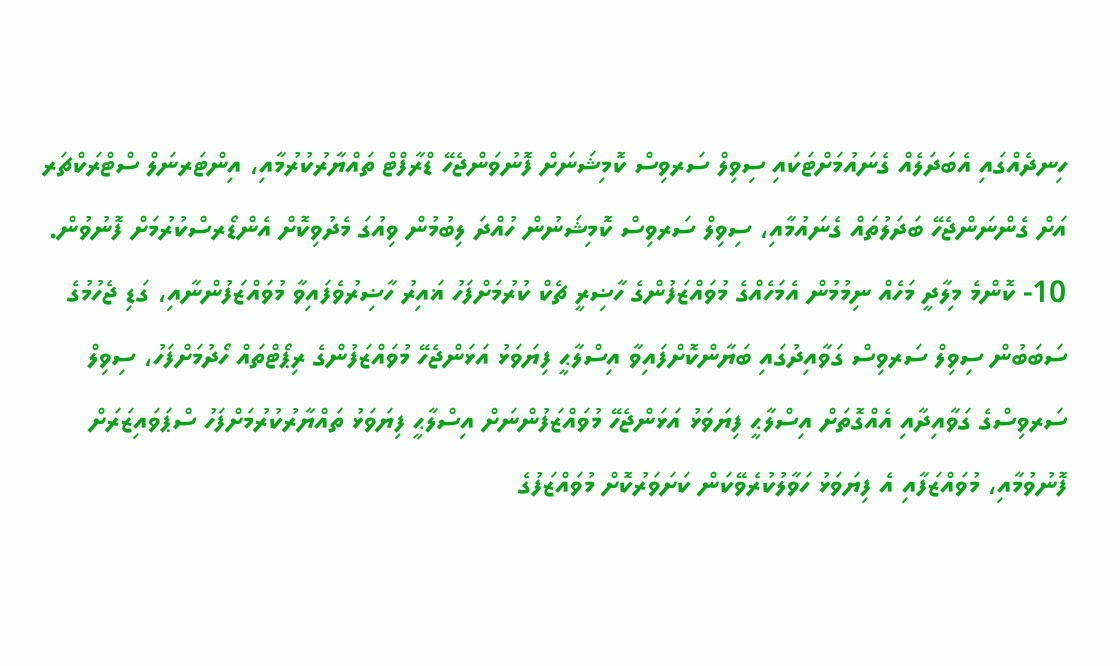ހިނދެއްގައި އެބަދަލެއް ގެނައުމަށްޓަކައި ސިވިލް ސަރވިސް ކޮމިޝަނަށް ފޮނުވަންޖެހޭ ޑްރާފްޓް ތައްޔާރުކުރުމާއި، އިންޓަރނަލް ސްޓްރަކްޗަރ އަށް ގެންނަންޖެހޭ ބަދަލުތައް ގެނައުމާއި، ސިވިލް ސަރވިސް ކޮމިޝަނުން ހުއްދަ ލިބުމުން ވިއުގަ މެދުވިކޮށް އެންޑޯރސްކުރުމަށް ފޮނުވުން.
10- ކޮންމެ މިލާދީ މަހެއް ނިމުމުން އެމަހެއްގެ މުވައްޒަފުންގެ ހާޟިރީ ޗެކް ކުރުމަށްފަހު ޣައިރު ހާޟިރުވެފައިވާ މުވައްޒަފުންނާއި، ގަޑި ޖެހުމުގެ ސަބަބުން ސިވިލް ސަރވިސް ގަވާއިދުގައި ބަޔާންކޮށްފައިވާ އިސްލާޙީ ފިޔަވަޅު އަޅަންޖެހޭ މުވައްޒަފުންގެ ރިޕޯޓްތައް ހޯދުމަށްފަހު، ސިވިލް ސަރވިސްގެ ގަވާއިދާއި އެއްގޮތަށް އިސްލާޙީ ފިޔަވަޅު އަޅަންޖެހޭ މުވައްޒަފުންނަށް އިސްލާޙީ ފިޔަވަޅު ތައްޔާރުކުރުމަށްފަހު ސްޕަވައިޒަރަށް ފޮނުވުމާއި، މުވައްޒަފާއި އެ ފިޔަވަޅު ހަވާލުކުރެވޭކަން ކަށަވަރުކޮށް މުވައްޒަފުގެ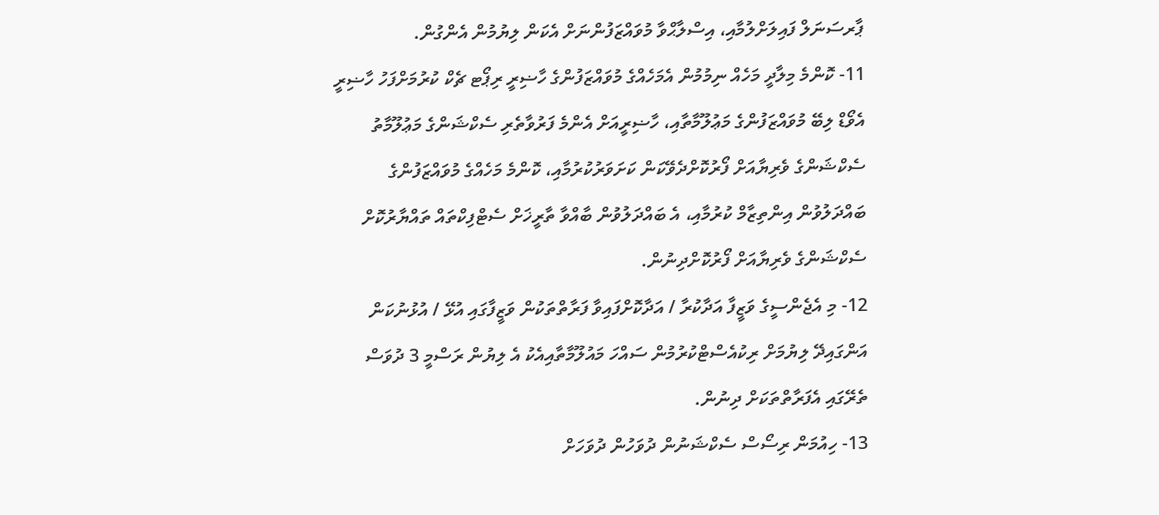ޕާރސަނަލް ފައިލަށްލުމާއި، އިސްލާޙްވާ މުވައްޒަފުންނަށް އެކަން ލިޔުމުން އެންގުން.
11- ކޮންމެ މިލާދީ މަހެއް ނިމުމުން އެމަހެއްގެ މުވައްޒަފުންގެ ހާޟިރީ ރިޕޯޓ ޗެކް ކުރުމަށްފަހު ހާޟިރީ އެވޯޑް ލިބޭ މުވައްޒަފުންގެ މަޢުލޫމާތާއި، ހާޟިރީއަށް އެންމެ ފަރުވާތެރި ސެކްޝަންގެ މަޢުލޫމާތު ސެކްޝަންގެ ވެރިޔާއަށް ފޯރުކޮށްދެވޭކަން ކަށަވަރުކުރުމާއި، ކޮންމެ މަހެއްގެ މުވައްޒަފުންގެ ބައްދަލުވުން އިންތިޒާމް ކުރުމާއި، އެ ބައްދަލުވުން ބާއްވާ ތާރީޚަށް ސެޓްފިކްތައް ތައްޔާރުކޮށް ސެކްޝަންގެ ވެރިޔާއަށް ފޯރުކޮށްދިނުން.
12- މި އެޖެންސީގެ ވަޒީފާ އަދާކުރާ / އަދާކޮށްފައިވާ ފަރާތްތަކުން ވަޒީފާގައި އުޅޭ / އުޅުނުކަން އަންގައިދޭ ލިޔުމަށް ރިކުއެސްޓްކުރުމުން ސައްހަ މައުލޫމާތާއިއެކު އެ ލިޔުން ރަސްމީ 3 ދުވަސް ތެރޭގައި އެފަރާތްތަކަށް ދިނުން.
13- ހިއުމަން ރިސޯސް ސެކްޝަނުން ދުވަހުން ދުވަހަށް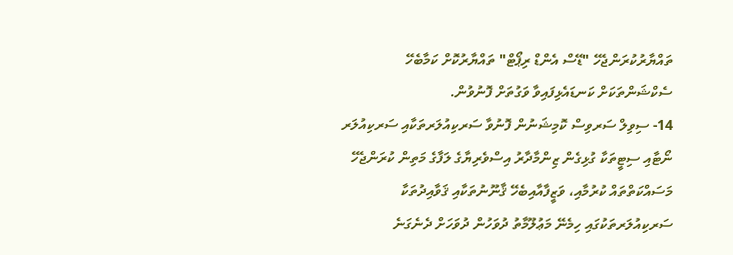ތައްޔާރުކުރަންޖެހޭ "ޑޭސް އެންޑް ރިޕޯޓް" ތައްޔާރުކޮށް ކަމާބެހޭ ސެކްޝަންތަކަށް ކަނޑައެޅިފައިވާ ވަގުތަށް ފޮނުވުން.
14- ސިވިލް ސަރވިސް ކޮމިޝަނުން ފޮނުވާ ސަރކިއުލަރތަކާއި ސަރކިއުލަރ ނޯޓާއި ސިޓީތަކާ ގުޅިގެން ޒިންމާދާރު އިސްވެރިޔާގެ ލަފާގެ މަތިން ކުރަންޖެހޭ މަސައްކަތްތައް ކުރުމާއި، ވަޒީފާއާއިބެހޭ ޤާނޫނުތަކާއި ޤަވާއިދުތަކާ ސަރކިއުލަރތަކުގައި ހިމެނޭ މަޢުލޫމާތު ދުވަހުން ދުވަހަށް ދެނެގަނެ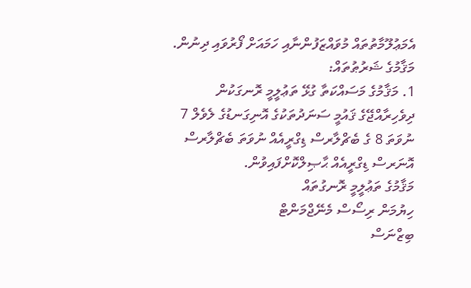އެމަޢުލޫމާތުތައް މުވައްޒަފުންނާއި ހަމައަށް ފޯރުވައި ދިނުން.
މަޤާމުގެ ޝަރުޠުތައް:
1. މަޤާމުގެ މަސައްކަތާ ގުޅޭ ތަޢުލީމީ ރޮނގަކުން ދިވެހިރާއްޖޭގެ ޤައުމީ ސަނަދުތަކުގެ އޮނިގަނޑުގެ ލެވެލް 7 ނުވަތަ 8 ގެ ބެޗްލާރސް ޑިގްރީއެއް ނުވަތަ ބެޗްލާރސް އޮނަރސް ޑިގްރީއެއް ޙާޞިލްކޮށްފައިވުން.
މަޤާމުގެ ތަޢުލީމީ ރޮނގުތައް
ހިޔުމަން ރިސޯސް މެނޭޖްމަންޓް
ބިޒްނަސް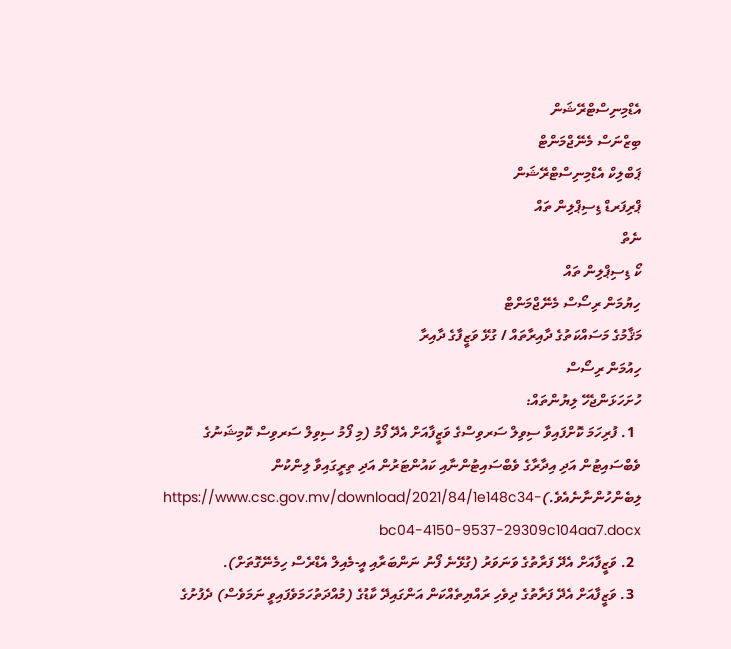އެޑްމިނިސްޓްރޭޝަން
ބިޒްނަސް މެނޭޖްމަންޓް
ޕަބްލިކް އެޑްމިނިސްޓްރޭޝަން
ޕްރިފަރޑް ޑިސިޕްލިން ތައް
ނެތް
ކޯ ޑިސިޕްލިން ތައް
ހިޔުމަން ރިސޯސް މެނޭޖްމަންޓް
މަޤާމުގެ މަސައްކަތުގެ ދާއިރާތައް / ގުޅޭ ވަޒީފާގެ ދާއިރާ
ހިއުމަން ރިސޯސް
ހުށަހަޅަންޖެހޭ ލިޔުންތައް:
  1. ފުރިހަމަ ކޮށްފައިވާ ސިވިލް ސަރވިސްގެ ވަޒީފާއަށް އެދޭ ފޯމު (މި ފޯމު ސިވިލް ސަރވިސް ކޮމިޝަނުގެ ވެބްސައިޓުން އަދި އިދާރާގެ ވެބްސައިޓުންނާއި ކައުންޓަރުން އަދި ތިރީގައިވާ ލިންކުން ލިބެންހުންނާނެއެވެ.)https://www.csc.gov.mv/download/2021/84/1e148c34-bc04-4150-9537-29309c104aa7.docx
  2. ވަޒީފާއަށް އެދޭ ފަރާތުގެ ވަނަވަރު (ގުޅޭނެ ފޯނު ނަންބަރާއި އީ-މެއިލް އެޑްރެސް ހިމެނޭގޮތަށް).
  3. ވަޒީފާއަށް އެދޭ ފަރާތުގެ ދިވެހި ރައްޔިތެއްކަން އަންގައިދޭ ކާޑުގެ (މުއްދަތުހަމަވެފައިވީ ނަމަވެސް) ދެފުށުގެ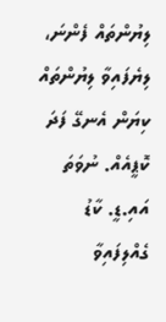ލިޔުންތައް ފެންނަ، ލިޔެފައިވާ ލިޔުންތައް ކިޔަން އެނގޭ ފަދަ ކޮޕީއެއް. ނުވަތަ އައި.ޑީ. ކާޑު ގެއްލިފައިވާ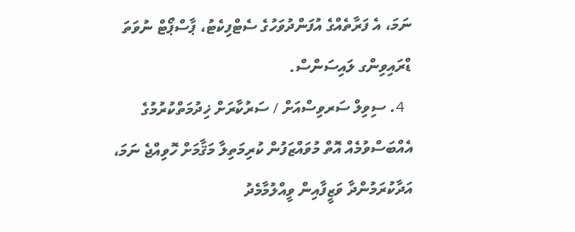ނަމަ، އެ ފަރާތެއްގެ އުފަންދުވަހުގެ ސެޓްފިކެޓު، ޕާސްޕޯޓް ނުވަތަ ޑްރައިވިންގ ލައިސަންސް.
  4. ސިވިލް ސަރވިސްއަށް / ސަރުކާރަށް ޚިދުމަތްކުރުމުގެ އެއްބަސްވުމެއް އޮތް މުވައްޒަފުން ކުރިމަތިލާ މަޤާމަށް ހޮވިއްޖެ ނަމަ، އަދާކުރަމުންދާ ވަޒީފާއިން ވީއްލުމާމެދު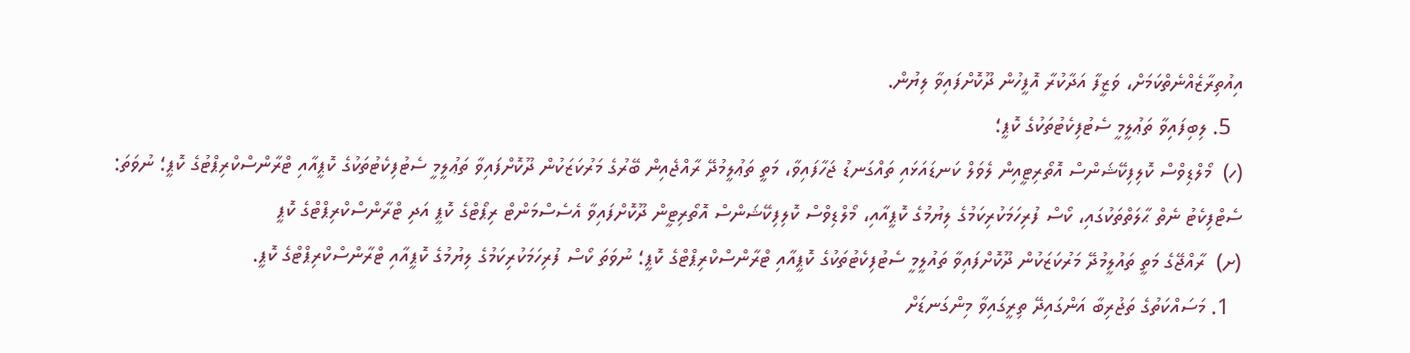އިއުތިރާޒެއްނެތްކަމަށް، ވަޒީފާ އަދާކުރާ އޮފީހުން ދޫކޮށްފައިވާ ލިޔުން.
  5. ލިބިފައިވާ ތަޢުލީމީ ސެޓުފިކެޓުތަކުގެ ކޮޕީ؛
(ހ)  މޯލްޑިވްސް ކޮލިފިކޭޝަންސް އޮތޯރިޓީއިން ލެވަލް ކަނޑައަޅައި ތައްގަނޑު ޖަހާފައިވާ، މަތީ ތަޢުލީމުދޭ ރާއްޖެއިން ބޭރުގެ މަރުކަޒަކުން ދޫކޮށްފައިވާ ތަޢުލީމީ ސެޓުފިކެޓުތަކުގެ ކޮޕީއާއި ޓްރާންސްކްރިޕްޓުގެ ކޮޕީ؛ ނުވަތަ: ސެޓްފިކެޓު ނެތް ޙާލަތްތަކުގައި، ކޯސް ފުރިހަމަކުރިކަމުގެ ލިޔުމުގެ ކޮޕީއާއި، މޯލްޑިވްސް ކޮލިފިކޭޝަންސް އޮތޯރިޓީން ދޫކޮށްފައިވާ އެސެސްމަންޓް ރިޕޯޓްގެ ކޮޕީ އަދި ޓްރާންސްކްރިޕްޓްގެ ކޮޕީ
(ށ)  ރާއްޖޭގެ މަތީ ތައުލީމުދޭ މަރުކަޒަކުން ދޫކޮށްފައިވާ ތައުލީމީ ސެޓުފިކެޓުތަކުގެ ކޮޕީއާއި ޓްރާންސްކްރިޕްޓްގެ ކޮޕީ؛ ނުވަތަ ކޯސް ފުރިހަމަކުރިކަމުގެ ލިޔުމުގެ ކޮޕީއާއި ޓްރާންސްކްރިޕްޓްގެ ކޮޕީ.
  1. މަސައްކަތުގެ ތަޖުރިބާ އަންގައިދޭ ތިރީގައިވާ މިންގަނޑަށް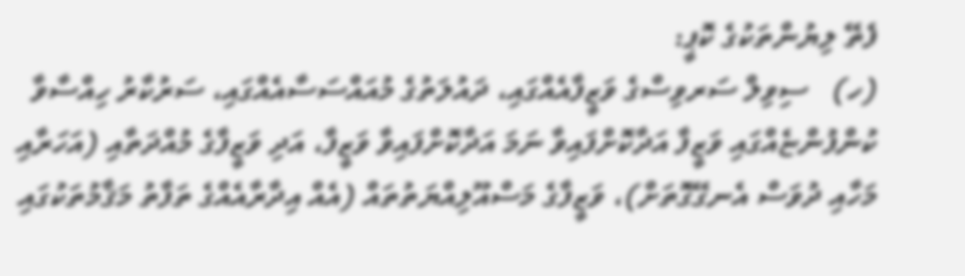ފެތޭ ލިޔުންތަކުގެ ކޮޕީ:
(ހ)   ސިވިލް ސަރވިސްގެ ވަޒީފާއެއްގައި، ދައުލަތުގެ މުއައްސަސާއެއްގައި، ސަރުކާރު ހިއްސާވާ ކުންފުންޏެއްގައި ވަޒީފާ އަދާކޮށްފައިވާ ނަމަ އަދާކޮށްފައިވާ ވަޒީފާ، އަދި ވަޒީފާގެ މުއްދަތާއި (އަހަރާއި މަހާއި ދުވަސް އެނގޭގޮތަށް)، ވަޒީފާގެ މަސްއޫލިއްޔަތުތައް (އެއް އިދާރާއެއްގެ ތަފާތު މަޤާމުތަކުގައި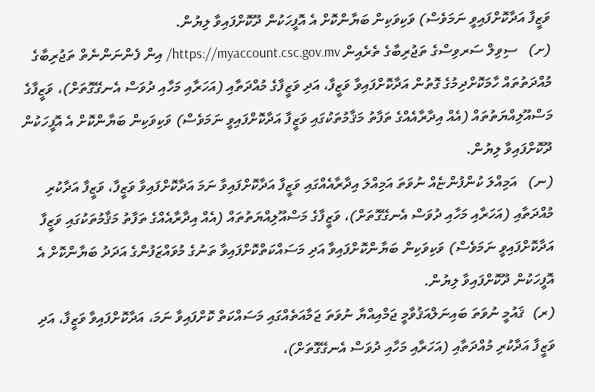ވަޒީފާ އަދާކޮށްފައިވީ ނަމަވެސް) ވަކިވަކިން ބަޔާންކޮށް އެ އޮފީހަކުން ދޫކޮށްފައިވާ ލިޔުން.
(ށ)   ސިވިލް ސަރވިސްގެ ތަޖުރިބާގެ ތެރެއިން https://myaccount.csc.gov.mv/ އިން ފެންނަންނެތް ތަޖުރިބާގެ މުއްދަތުތައް ހާމަކޮށްދިމުގެ ގޮތުން އަދާކޮށްފައިވާ ވަޒީފާ، އަދި ވަޒީފާގެ މުއްދަތާއި (އަހަރާއި މަހާއި ދުވަސް އެނގޭގޮތަށް)، ވަޒީފާގެ މަސްއޫލިއްޔަތުތައް (އެއް އިދާރާއެއްގެ ތަފާތު މަޤާމުތަކުގައި ވަޒީފާ އަދާކޮށްފައިވީ ނަމަވެސް) ވަކިވަކިން ބަޔާންކޮށް އެ އޮފީހަކުން ދޫކޮށްފައިވާ ލިޔުން.
(ނ)   އަމިއްލަ ކުންފުންޏެއް ނުވަތަ އަމިއްލަ އިދާރާއެއްގައި ވަޒީފާ އަދާކޮށްފައިވާ ނަމަ އަދާކޮށްފައިވާ ވަޒީފާ، ވަޒީފާ އަދާކުރި މުއްދަތާއި (އަހަރާއި މަހާއި ދުވަސް އެނގޭގޮތަށް)، ވަޒީފާގެ މަސްއޫލިއްޔަތުތައް (އެއް އިދާރާއެއްގެ ތަފާތު މަޤާމުތަކުގައި ވަޒީފާ އަދާކޮށްފައިވީ ނަމަވެސް) ވަކިވަކިން ބަޔާންކޮށްފައިވާ އަދި މަސައްކަތްކޮށްފައިވާ ތަނުގެ މުވައްޒަފުންގެ އަދަދު ބަޔާންކޮށް އެ އޮފީހަކުން ދޫކޮށްފައިވާ ލިޔުން.
(ރ)  ޤައުމީ ނުވަތަ ބައިނަލްއަޤުވާމީ ޖަމްއިއްޔާ ނުވަތަ ޖަމާއަތެއްގައި މަސައްކަތް ކޮށްފައިވާ ނަމަ، އަދާކޮށްފައިވާ ވަޒީފާ، އަދި ވަޒީފާ އަދާކުރި މުއްދަތާއި (އަހަރާއި މަހާއި ދުވަސް އެނގޭގޮތަށް)،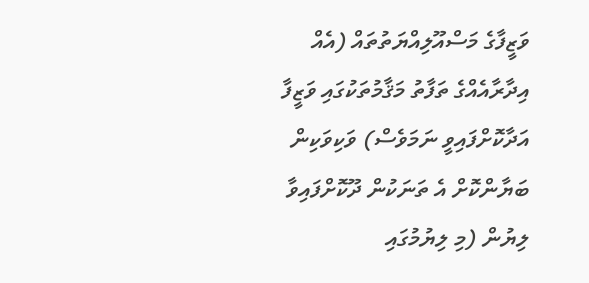ވަޒީފާގެ މަސްއޫލިއްޔަތުތައް (އެއް އިދާރާއެއްގެ ތަފާތު މަޤާމުތަކުގައި ވަޒީފާ އަދާކޮށްފައިވީ ނަމަވެސް) ވަކިވަކިން ބަޔާންކޮށް އެ ތަނަކުން ދޫކޮށްފައިވާ ލިޔުން (މި ލިޔުމުގައި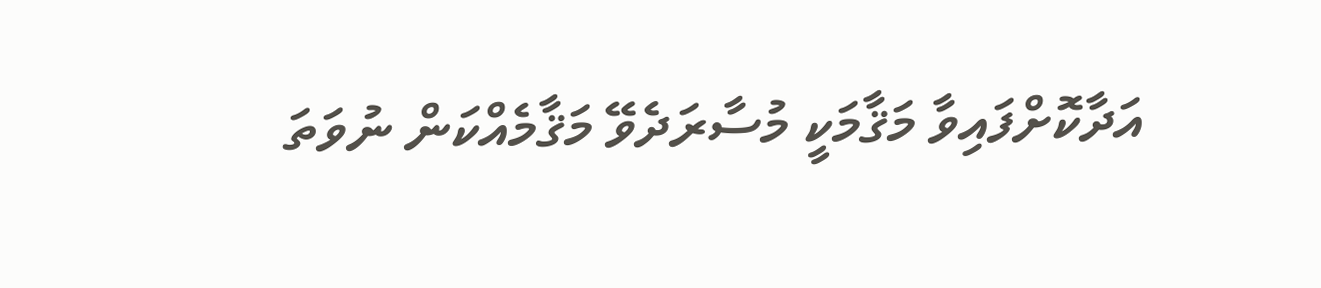އަދާކޮށްފައިވާ މަޤާމަކީ މުސާރަދެވޭ މަޤާމެއްކަން ނުވަތަ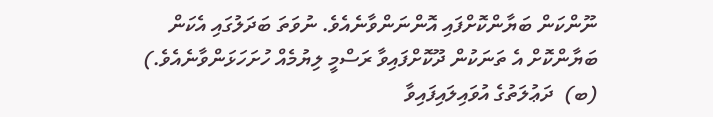ނޫންކަން ބަޔާންކޮށްފައި އޮންނަންވާނެއެވެ. ނުވަތަ ބަދަލުގައި އެކަން ބަޔާންކޮށް އެ ތަނަކުން ދޫކޮށްފައިވާ ރަސްމީ ލިޔުމެއް ހުށަހަޅަންވާނެއެވެ.)
(ބ)  ދަޢުލަތުގެ އުވައިލައިފައިވާ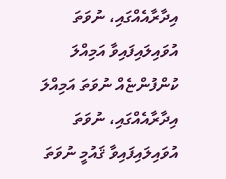އިދާރާއެއްގައި، ނުވަތަ އުވައިލައިފައިވާ އަމިއްލަ ކުންފުންޏެއް ނުވަތަ އަމިއްލަ އިދާރާއެއްގައި، ނުވަތަ އުވައިލައިފައިވާ ޤައުމީ ނުވަތަ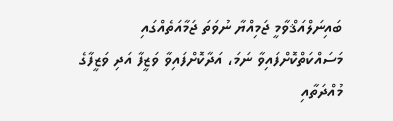ބައިނަލްއަޤްވާމީ ޖަމިއްޔާ ނުވަތަ ޖަމާއަތެއްގައި މަސައްކަތްކޮށްފައިވާ ނަމަ، އަދާކޮށްފައިވާ ވަޒީފާ އަދި ވަޒީފާގެ މުއްދަތާއި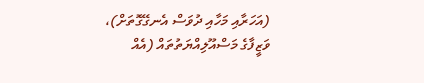(އަހަރާއި މަހާއި ދުވަސް އެނގޭގޮތަށް)، ވަޒީފާގެ މަސްއޫލިއްޔަތުތައް (އެއް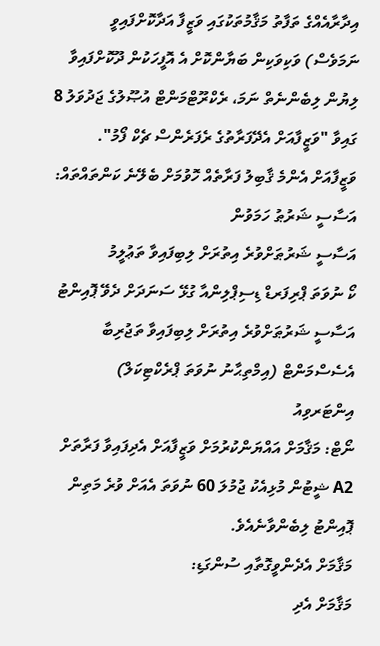އިދާރާއެއްގެ ތަފާތު މަޤާމުތަކުގައި ވަޒީފާ އަދާކޮށްފައިވީ ނަމަވެސް) ވަކިވަކިން ބަޔާންކޮށް އެ އޮފީހަކުން ދޫކޮށްފައިވާ ލިޔުން ލިބެންނެތް ނަމަ، ރެކްރޫޓްމަންޓް އުޞޫލުގެ ޖަދުވަލު 8 ގައިވާ "ވަޒީފާއަށް އެދޭފަރާތުގެ ރެފަރެންސް ޗެކް ފޯމު".
ވަޒީފާއަށް އެންމެ ޤާބިލު ފަރާތެއް ހޮވުމަށް ބެލޭނެ ކަންތައްތައް:
އަސާސީ ޝަރުޠު ހަމަވުން
އަސާސީ ޝަރުޠަށްވުރެ އިތުރަށް ލިބިފައިވާ ތަޢުލީމު
ކޯ ނުވަތަ ޕްރިފަރޑް ޑިސިޕްލިންއާ ގުޅޭ ސަނަދަށް ދެވޭ ޕޮއިންޓު
އަސާސީ ޝަރުޠަށްވުރެ އިތުރަށް ލިބިފައިވާ ތަޖުރިބާ
އެސެސްމަންޓް (އިމްތިޙާނު ނުވަތަ ޕްރެކްޓިކަލް)
އިންޓަރވިއު
ނޯޓް: މަޤާމަށް އައްޔަންކުރުމަށް ވަޒީފާއަށް އެދިފައިވާ ފަރާތަށް A2 ޝީޓުން މުޅިއެކު ޖުމުލަ 60 ނުވަތަ އެއަށް ވުރެ މަތިން ޕޮއިންޓު ލިބެންވާނެއެވެ.
މަޤާމަށް އެދެންވީގޮތާއި ސުންގަޑި:
މަޤާމަށް އެދި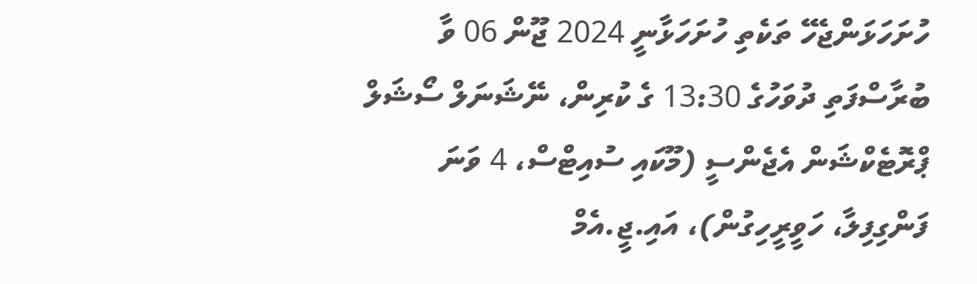ހުށަހަޅަންޖެހޭ ތަކެތި ހުށަހަޅާނީ 2024 ޖޫން 06 ވާ ބުރާސްފަތި ދުވަހުގެ 13:30 ގެ ކުރިން، ނޭޝަނަލް ސޯޝަލް ޕްރޮޓެކްޝަން އެޖެންސީ (މޫކައި ސުއިޓްސް، 4 ވަނަ ފަންގިފިލާ، ހަވީރީހިގުން)، އައި.ޖީ.އެމް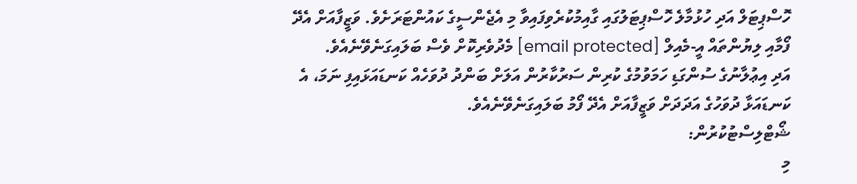ހޮސްޕިޓަލް އަދި ހުޅުމާލެ ހޮސްޕިޓަލުގައި ގާއިމުކުރެވިފައިވާ މި އެޖެންސީގެ ކައުންޓަރަށެވެ. ވަޒީފާއަށް އެދޭ ފޯމާއި ލިޔުންތައް އީ-މެއިލް [email protected] މެދުވެރިކޮށް ވެސް ބަލައިގަނެވޭނެއެވެ.
އަދި އިޢުލާނުގެ ސުންގަޑި ހަމަވުމުގެ ކުރިން ސަރުކާރުން އަލަށް ބަންދު ދުވަހެއް ކަނޑައަޅައިފި ނަމަ، އެ ކަނޑައަޅާ ދުވަހުގެ އަދަދަށް ވަޒީފާއަށް އެދޭ ފޯމު ބަލައިގަނެވޭނެއެވެ.
ޝޯޓްލިސްޓުކުރުން:
މި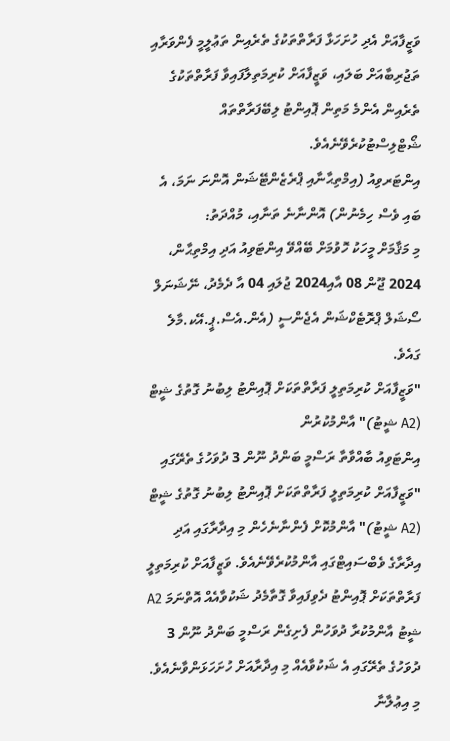ވަޒީފާއަށް އެދި ހުށަހަޅާ ފަރާތްތަކުގެ ތެރެއިން ތަޢުލީމީ ފެންވަރާއި ތަޖުރިބާއަށް ބަލައި، ވަޒީފާއަށް ކުރިމަތިލާފައިވާ ފަރާތްތަކުގެ ތެރެއިން އެންމެ މަތިން ޕޮއިންޓު ލިބޭފަރާތްތައް ޝޯޓްލިސްޓުކުރެވޭނެއެވެ.
އިންޓަރވިއު (އިމްތިޙާނާއި ޕްރެޒެންޓޭޝަން އޮންނަ ނަމަ، އެ ބައި ވެސް ހިމެނުން) އޮންނާނެ ތަނާއި، މުއްދަތު:
މި މަޤާމަށް މީހަކު ހޮވުމަށް ބޭއްވޭ އިންޓަވިއު އަދި އިމްތިޙާން، 2024 ޖޫން 08 އާއި2024 ޖުލައި 04 އާ ދެމެދު، ނޭޝަނަލް ސޯޝަލް ޕްރޮޓެކްޝަން އެޖެންސީ (އެން.އެސް.ޕީ.އޭކ.މާލެ ގައެވެ.
"ވަޒީފާއަށް ކުރިމަތިލީ ފަރާތްތަކަށް ޕޮއިންޓު ލިބުނު ގޮތުގެ ޝީޓް (A2 ޝީޓު)" އާންމުކުރުން
އިންޓަވިއު ބާއްވާތާ ރަސްމީ ބަންދު ނޫން 3 ދުވަހުގެ ތެރޭގައި "ވަޒީފާއަށް ކުރިމަތިލީ ފަރާތްތަކަށް ޕޮއިންޓު ލިބުނު ގޮތުގެ ޝީޓް (A2 ޝީޓު)" އާންމުކޮށް ފެންނާނެހެން މި އިދާރާގައި އަދި އިދާރާގެ ވެބްސައިޓްގައި އާންމުކުރެވޭނެއެވެ. ވަޒީފާއަށް ކުރިމަތިލީ ފަރާތްތަކަށް ޕޮއިންޓު ދެވިފައިވާ ގޮތާމެދު ޝަކުވާއެއް އޮތްނަމަ A2 ޝީޓު އާންމުކުރާ ދުވަހުން ފެށިގެން ރަސްމީ ބަންދު ނޫން 3 ދުވަހުގެ ތެރޭގައި އެ ޝަކުވާއެއް މި އިދާރާއަށް ހުށަހަޅަންވާނެއެވެ.
މި އިޢުލާނާ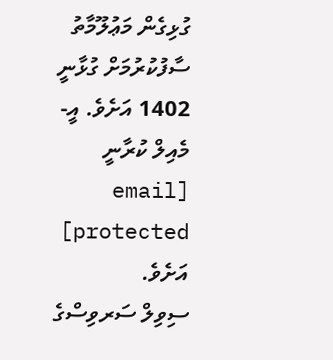ގުޅިގެން މަޢުލޫމާތު ސާފުކުރުމަށް ގުޅާނީ 1402 އަށެވެ. އީ-މެއިލް ކުރާނީ [email protected] އަށެވެ.
ސިވިލް ސަރވިސްގެ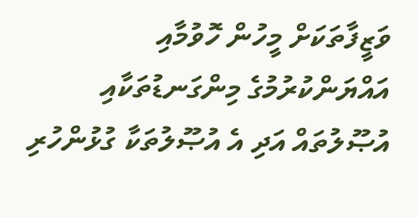ވަޒީފާތަކަށް މީހުން ހޮވުމާއި އައްޔަންކުރުމުގެ މިންގަނޑުތަކާއި އުޞޫލުތައް އަދި އެ އުޞޫލުތަކާ ގުޅުންހުރި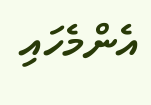އެންމެހައި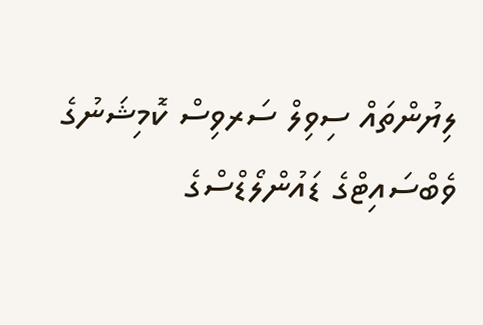ލިޔުންތައް ސިވިލް ސަރވިސް ކޮމިޝަނުގެ ވެބްސައިޓްގެ ޑައުންލޯޑްސްގެ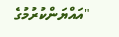"އައްޔަންކުރުމުގެ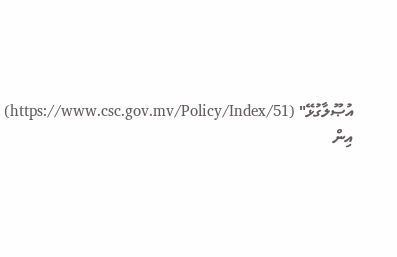އުޞޫލާގުޅޭ" (https://www.csc.gov.mv/Policy/Index/51) އިން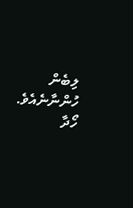ލިބެން ހުންނާނެއެވެ.
ހޯދާ